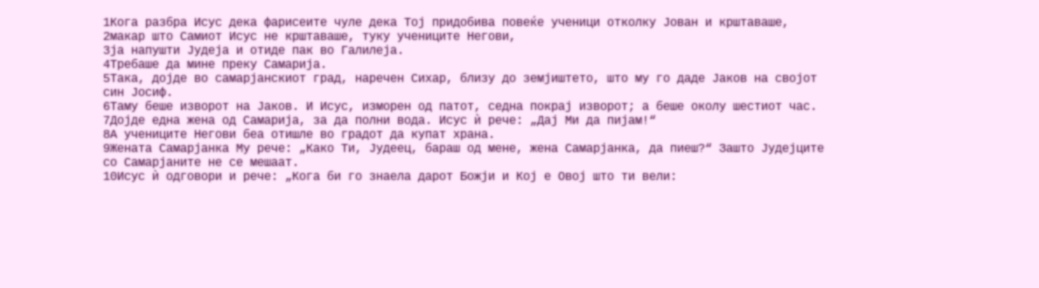1Кога разбра Исус дека фарисеите чуле дека Тој придобива повеќе ученици отколку Јован и крштаваше,
2макар што Самиот Исус не крштаваше, туку учениците Негови,
3ја напушти Јудеја и отиде пак во Галилеја.
4Требаше да мине преку Самарија.
5Така, дојде во самарјанскиот град, наречен Сихар, близу до земјиштето, што му го даде Јаков на својот син Јосиф.
6Таму беше изворот на Јаков. И Исус, изморен од патот, седна покрај изворот; а беше околу шестиот час.
7Дојде една жена од Самарија, за да полни вода. Исус ѝ рече: „Дај Ми да пијам!“
8А учениците Негови беа отишле во градот да купат храна.
9Жената Самарјанка Му рече: „Како Ти, Јудеец, бараш од мене, жена Самарјанка, да пиеш?“ Зашто Јудејците со Самарјаните не се мешаат.
10Исус ѝ одговори и рече: „Кога би го знаела дарот Божји и Кој е Овој што ти вели: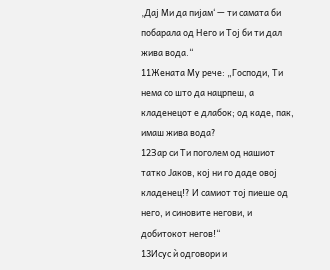‚Дај Ми да пијам‘ — ти самата би побарала од Него и Тој би ти дал жива вода.“
11Жената Му рече: „Господи, Ти нема со што да нацрпеш, а кладенецот е длабок; од каде, пак, имаш жива вода?
12Зар си Ти поголем од нашиот татко Јаков, кој ни го даде овој кладенец!? И самиот тој пиеше од него, и синовите негови, и добитокот негов!“
13Исус ѝ одговори и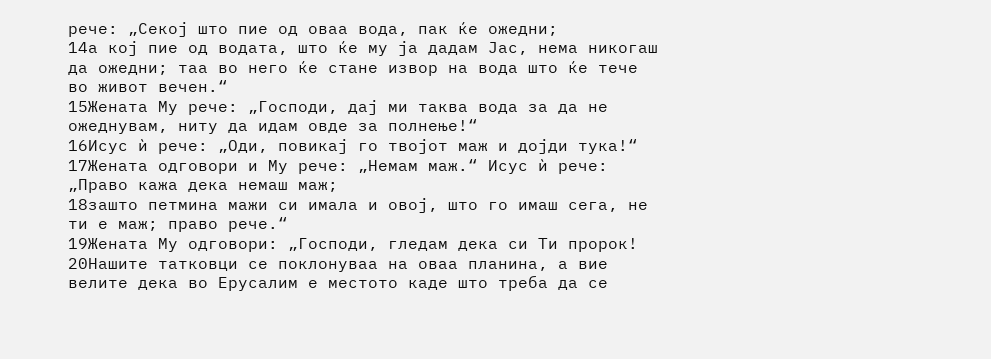рече: „Секој што пие од оваа вода, пак ќе ожедни;
14а кој пие од водата, што ќе му ја дадам Јас, нема никогаш да ожедни; таа во него ќе стане извор на вода што ќе тече во живот вечен.“
15Жената Му рече: „Господи, дај ми таква вода за да не ожеднувам, ниту да идам овде за полнење!“
16Исус ѝ рече: „Оди, повикај го твојот маж и дојди тука!“
17Жената одговори и Му рече: „Немам маж.“ Исус ѝ рече: „Право кажа дека немаш маж;
18зашто петмина мажи си имала и овој, што го имаш сега, не ти е маж; право рече.“
19Жената Му одговори: „Господи, гледам дека си Ти пророк!
20Нашите татковци се поклонуваа на оваа планина, а вие велите дека во Ерусалим е местото каде што треба да се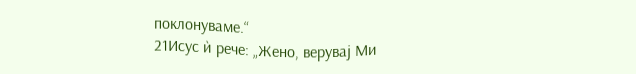поклонуваме.“
21Исус ѝ рече: „Жено, верувај Ми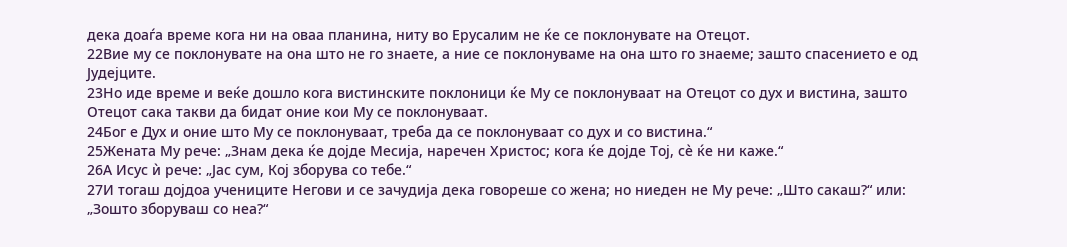дека доаѓа време кога ни на оваа планина, ниту во Ерусалим не ќе се поклонувате на Отецот.
22Вие му се поклонувате на она што не го знаете, а ние се поклонуваме на она што го знаеме; зашто спасението е од Јудејците.
23Но иде време и веќе дошло кога вистинските поклоници ќе Му се поклонуваат на Отецот со дух и вистина, зашто Отецот сака такви да бидат оние кои Му се поклонуваат.
24Бог е Дух и оние што Му се поклонуваат, треба да се поклонуваат со дух и со вистина.“
25Жената Му рече: „Знам дека ќе дојде Месија, наречен Христос; кога ќе дојде Тој, сѐ ќе ни каже.“
26А Исус ѝ рече: „Јас сум, Кој зборува со тебе.“
27И тогаш дојдоа учениците Негови и се зачудија дека говореше со жена; но ниеден не Му рече: „Што сакаш?“ или: „Зошто зборуваш со неа?“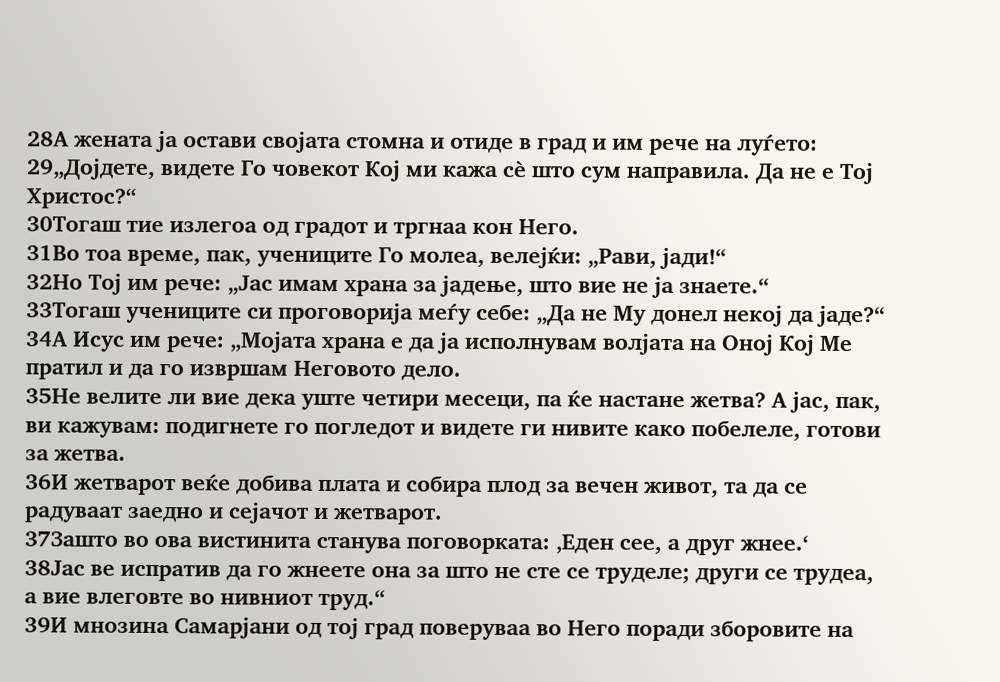28А жената ја остави својата стомна и отиде в град и им рече на луѓето:
29„Дојдете, видете Го човекот Кој ми кажа сѐ што сум направила. Да не е Тој Христос?“
30Тогаш тие излегоа од градот и тргнаа кон Него.
31Во тоа време, пак, учениците Го молеа, велејќи: „Рави, јади!“
32Но Тој им рече: „Јас имам храна за јадење, што вие не ја знаете.“
33Тогаш учениците си проговорија меѓу себе: „Да не Му донел некој да јаде?“
34А Исус им рече: „Мојата храна е да ја исполнувам волјата на Оној Кој Ме пратил и да го извршам Неговото дело.
35Не велите ли вие дека уште четири месеци, па ќе настане жетва? А јас, пак, ви кажувам: подигнете го погледот и видете ги нивите како побелеле, готови за жетва.
36И жетварот веќе добива плата и собира плод за вечен живот, та да се радуваат заедно и сејачот и жетварот.
37Зашто во ова вистинита станува поговорката: ‚Еден сее, а друг жнее.‘
38Јас ве испратив да го жнеете она за што не сте се труделе; други се трудеа, а вие влеговте во нивниот труд.“
39И мнозина Самарјани од тој град поверуваа во Него поради зборовите на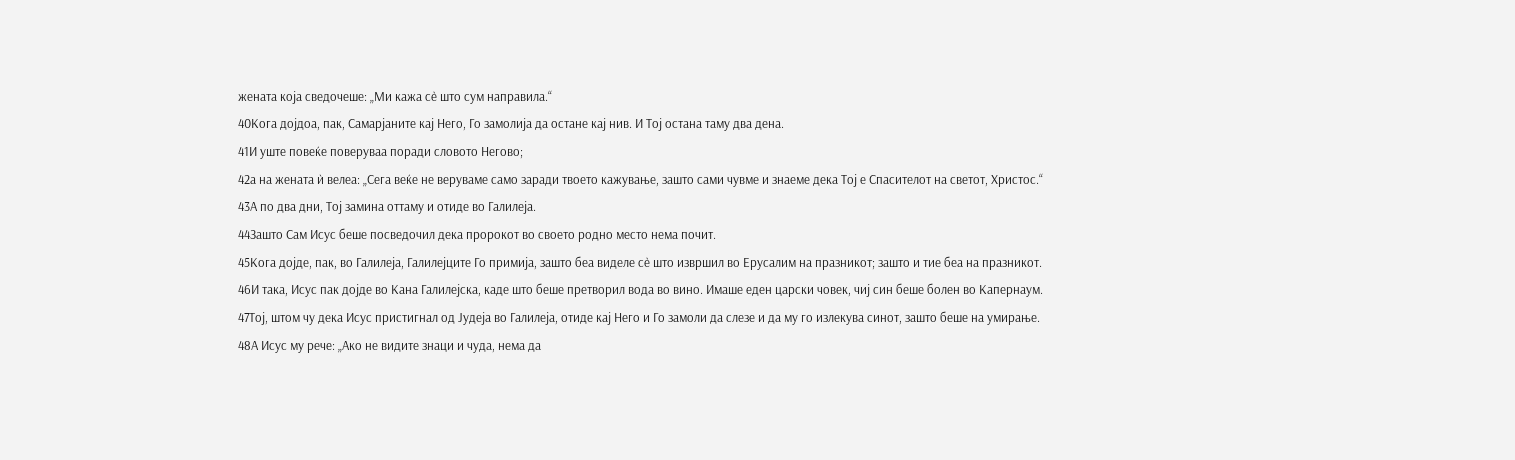жената која сведочеше: „Ми кажа сѐ што сум направила.“
40Кога дојдоа, пак, Самарјаните кај Него, Го замолија да остане кај нив. И Тој остана таму два дена.
41И уште повеќе поверуваа поради словото Негово;
42а на жената ѝ велеа: „Сега веќе не веруваме само заради твоето кажување, зашто сами чувме и знаеме дека Тој е Спасителот на светот, Христос.“
43А по два дни, Тој замина оттаму и отиде во Галилеја.
44Зашто Сам Исус беше посведочил дека пророкот во своето родно место нема почит.
45Кога дојде, пак, во Галилеја, Галилејците Го примија, зашто беа виделе сѐ што извршил во Ерусалим на празникот; зашто и тие беа на празникот.
46И така, Исус пак дојде во Кана Галилејска, каде што беше претворил вода во вино. Имаше еден царски човек, чиј син беше болен во Капернаум.
47Тој, штом чу дека Исус пристигнал од Јудеја во Галилеја, отиде кај Него и Го замоли да слезе и да му го излекува синот, зашто беше на умирање.
48А Исус му рече: „Ако не видите знаци и чуда, нема да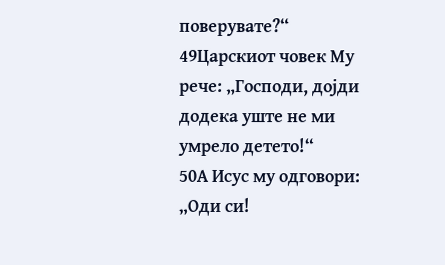поверувате?“
49Царскиот човек Му рече: „Господи, дојди додека уште не ми умрело детето!“
50А Исус му одговори: „Оди си!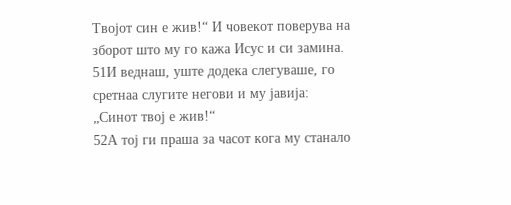Твојот син е жив!“ И човекот поверува на зборот што му го кажа Исус и си замина.
51И веднаш, уште додека слегуваше, го сретнаа слугите негови и му јавија: „Синот твој е жив!“
52А тој ги праша за часот кога му станало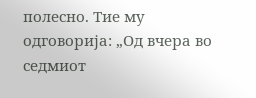полесно. Тие му одговорија: „Од вчера во седмиот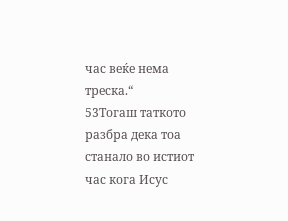час веќе нема треска.“
53Тогаш таткото разбра дека тоа станало во истиот час кога Исус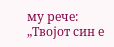му рече: „Твојот син е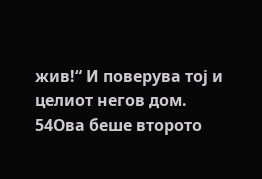жив!“ И поверува тој и целиот негов дом.
54Ова беше второто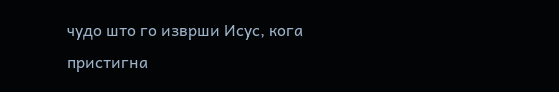чудо што го изврши Исус, кога пристигна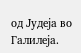од Јудеја во Галилеја.